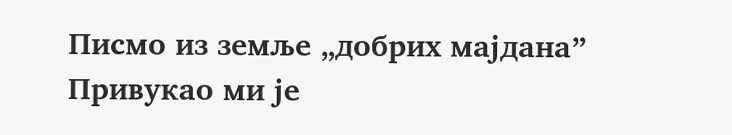Писмо из земље „добрих мајдана”
Привукао ми је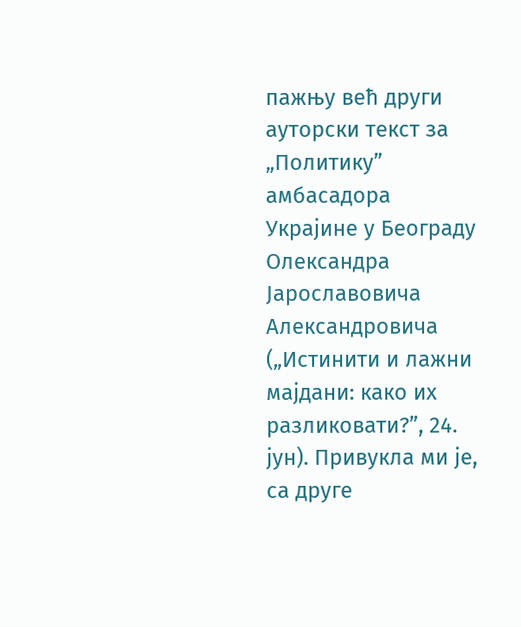пажњу већ други ауторски текст за „Политику” амбасадора Украјине у Београду Олександра Јарославовича Александровича („Истинити и лажни мајдани: како их разликовати?”, 24. јун). Привукла ми је, са друге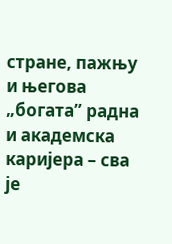стране, пажњу и његова „богата” радна и академска каријера – сва је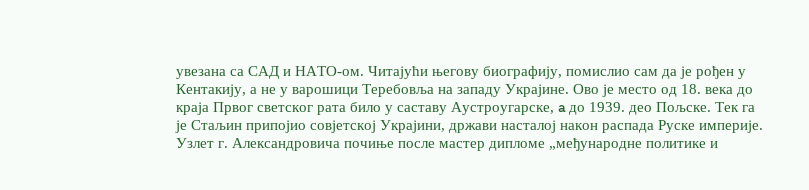увезана са САД и НАТО-ом. Читајући његову биографију, помислио сам да је рођен у Кентакију, а не у варошици Теребовља на западу Украјине. Ово је место од 18. века до краја Првог светског рата било у саставу Аустроугарске, a до 1939. део Пољске. Тек га је Стаљин припојио совјетској Украјини, држави насталој након распада Руске империје.
Узлет г. Александровича почиње после мастер дипломе „међународне политике и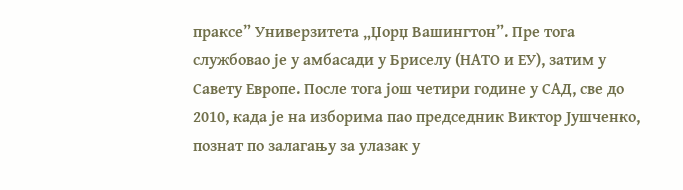праксе” Универзитета „Џорџ Вашингтон”. Пре тога службовао је у амбасади у Бриселу (НАТО и ЕУ), затим у Савету Европе. После тога још четири године у САД, све до 2010, када је на изборима пао председник Виктор Јушченко, познат по залагању за улазак у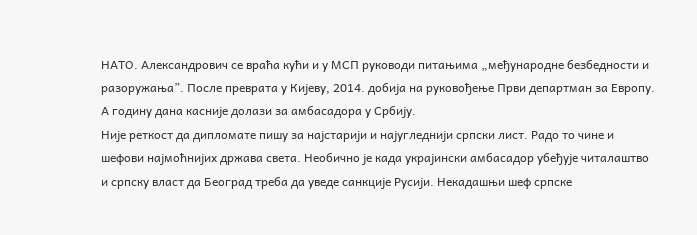НАТО. Александрович се враћа кући и у МСП руководи питањима „међународне безбедности и разоружања”. После преврата у Кијеву, 2014. добија на руковођење Први департман за Европу. А годину дана касније долази за амбасадора у Србију.
Није реткост да дипломате пишу за најстарији и најугледнији српски лист. Радо то чине и шефови најмоћнијих држава света. Необично је када украјински амбасадор убеђује читалаштво и српску власт да Београд треба да уведе санкције Русији. Некадашњи шеф српске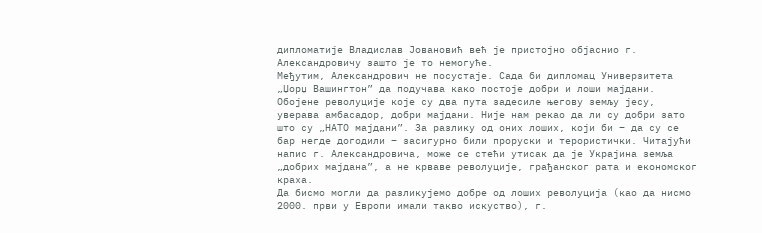дипломатије Владислав Јовановић већ је пристојно објаснио г. Александровичу зашто је то немогуће.
Међутим, Александрович не посустаје. Сада би дипломац Универзитета „Џорџ Вашингтон” да подучава како постоје добри и лоши мајдани. Обојене револуције које су два пута задесиле његову земљу јесу, уверава амбасадор, добри мајдани. Није нам рекао да ли су добри зато што су „НАТО мајдани”. За разлику од оних лоших, који би – да су се бар негде догодили – засигурно били проруски и терористички. Читајући напис г. Александровича, може се стећи утисак да је Украјина земља „добрих мајдана”, а не крваве револуције, грађанског рата и економског краха.
Да бисмо могли да разликујемо добре од лоших револуција (као да нисмо 2000. први у Европи имали такво искуство), г.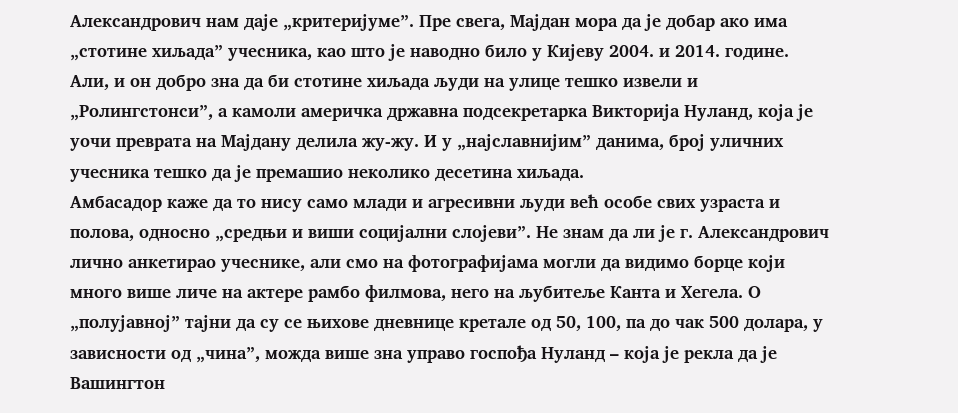Александрович нам даје „критеријуме”. Пре свега, Мајдан мора да је добар ако има „стотине хиљада” учесника, као што је наводно било у Кијеву 2004. и 2014. године. Али, и он добро зна да би стотине хиљада људи на улице тешко извели и „Ролингстонси”, а камоли америчка државна подсекретарка Викторија Нуланд, која је уочи преврата на Мајдану делила жу-жу. И у „најславнијим” данима, број уличних учесника тешко да је премашио неколико десетина хиљада.
Амбасадор каже да то нису само млади и агресивни људи већ особе свих узраста и полова, односно „средњи и виши социјални слојеви”. Не знам да ли је г. Александрович лично анкетирао учеснике, али смо на фотографијама могли да видимо борце који много више личе на актере рамбо филмова, него на љубитеље Канта и Хегела. О „полујавној” тајни да су се њихове дневнице кретале од 50, 100, па до чак 500 долара, у зависности од „чина”, можда више зна управо госпођа Нуланд – која је рекла да је Вашингтон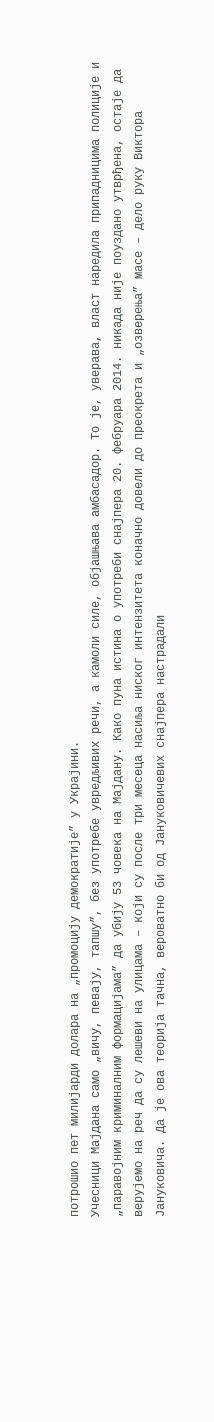потрошио пет милијарди долара на „промоцију демократије” у Украјини.
Учесници Мајдана само „вичу, певају, тапшу”, без употребе увредљивих речи, а камоли силе, објашњава амбасадор. То је, уверава, власт наредила припадницима полиције и „паравојним криминалним формацијама” да убију 53 човека на Мајдану. Како пуна истина о употреби снајпера 20. фебруара 2014. никада није поуздано утврђена, остаје да верујемо на реч да су лешеви на улицама – који су после три месеца насиља ниског интензитета коначно довели до преокрета и „озверења” масе – дело руку Виктора Јануковича. Да је ова теорија тачна, вероватно би од Јануковичевих снајпера настрадали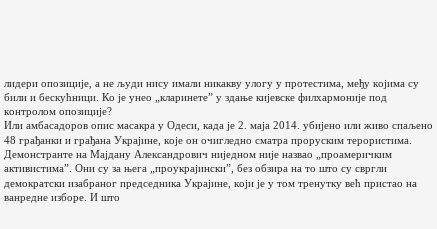лидери опозиције, а не људи нису имали никакву улогу у протестима, међу којима су били и бескућници. Ко је унео „кларинете” у здање кијевске филхармоније под контролом опозиције?
Или амбасадоров опис масакра у Одеси, када је 2. маја 2014. убијено или живо спаљено 48 грађанки и грађана Украјине, које он очигледно сматра проруским терористима. Демонстранте на Мајдану Александрович ниједном није назвао „проамеричким активистима”. Они су за њега „проукрајински”, без обзира на то што су свргли демократски изабраног председника Украјине, који је у том тренутку већ пристао на ванредне изборе. И што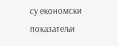су економски показатељи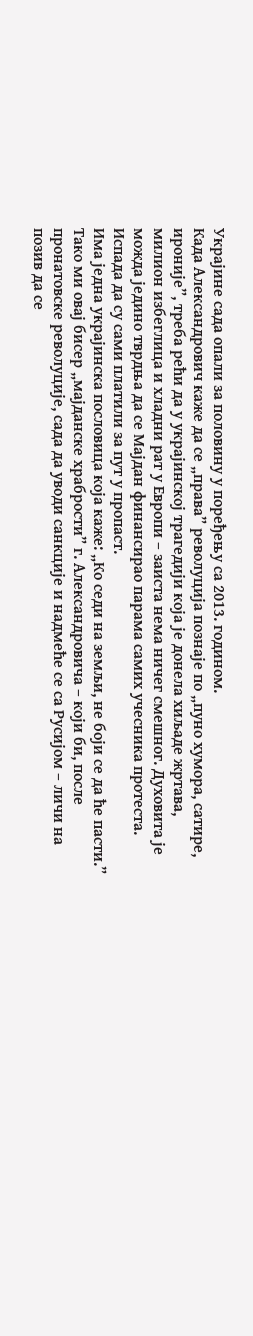Украјине сада опали за половину у поређењу са 2013. годином.
Када Александрович каже да се „права” револуција познаје по „пуно хумора, сатире, ироније”, треба рећи да у украјинској трагедији која је донела хиљаде жртава, милион избеглица и хладни рат у Европи – заиста нема ничег смешног. Духовита је можда једино тврдња да се Мајдан финансирао парама самих учесника протеста. Испада да су сами платили за пут у пропаст.
Има једна украјинска пословица која каже: „Ко седи на земљи, не боји се да ће пасти.” Тако ми овај бисер „мајданске храбрости” г. Александровича – који би, после пронатовске револуције, сада да уводи санкције и надмеће се са Русијом – личи на позив да се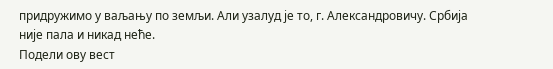придружимо у ваљању по земљи. Али узалуд је то, г. Александровичу. Србија није пала и никад неће.
Подели ову вест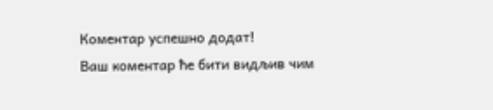Комeнтар успeшно додат!
Ваш комeнтар ћe бити видљив чим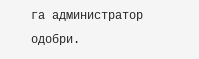га администратор одобри.